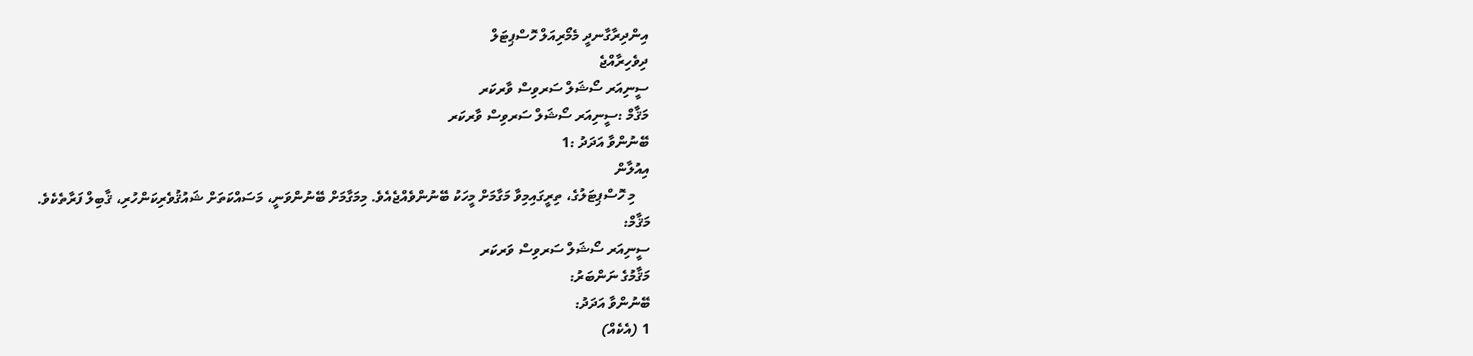އިންދިރާގާނދީ މެމޯރިއަލް ހޮސްޕިޓަލް
ދިވެހިރާއްޖެ
ސީނިއަރ ސޯޝަލް ސަރވިސް ވާރކަރ
މަޤާމް :ސީނިއަރ ސޯޝަލް ސަރވިސް ވާރކަރ
ބޭނުންވާ އަދަދު :1
އިއުލާން
    މި ހޮސްޕިޓަލުގެ، ތިރީގައިމިވާ މަގާމަށް މީހަކު ބޭނުންވެއްޖެއެވެ. މިމަގާމަށް ބޭނުންވަނީ، މަސައްކަތަށް ޝައުޤުވެރިކަންހުރި، ޤާބިލް ފަރާތެކެވެ.
މަޤާމް:
ސީނިއަރ ސޯޝަލް ސަރވިސް ވަރކަރ
މަޤާމުގެ ނަންބަރު:
ބޭނުންވާ އަދަދު:
1 (އެކެއް)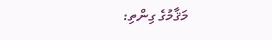މަޤާމުގެ ގިންތި: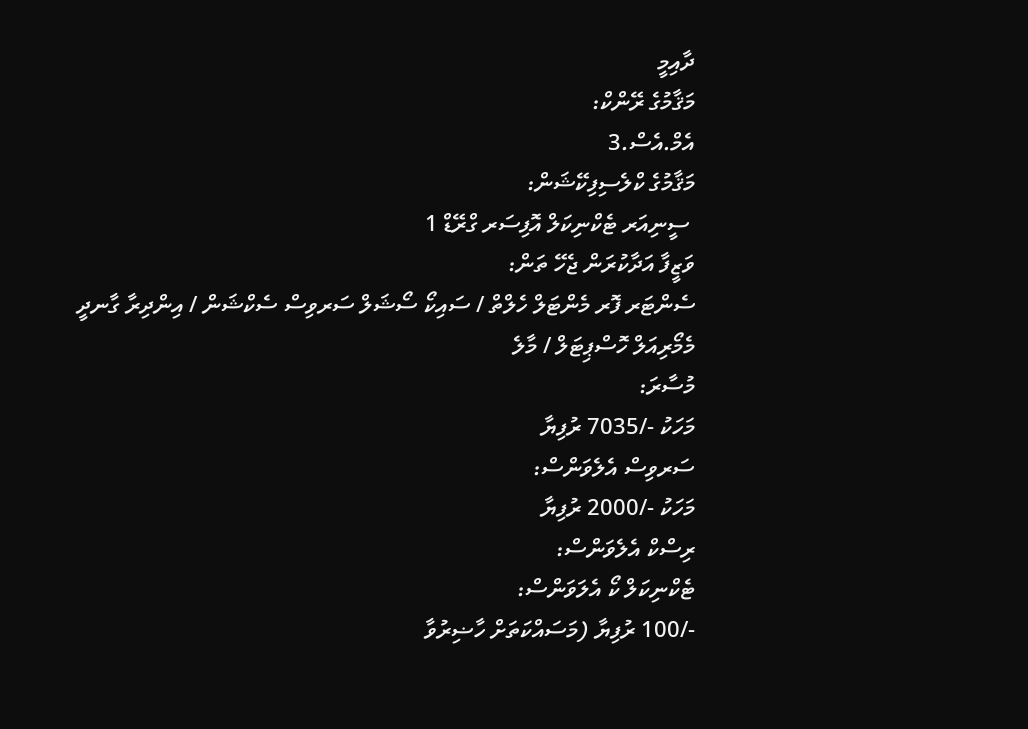ދާއިމީ
މަޤާމުގެ ރޭންކް:
އެމް.އެސް.3
މަޤާމުގެ ކްލެސިފިކޭޝަން:
 ސީނިއަރ ޓެކްނިކަލް އޮފިސަރ ގްރޭޑް 1
ވަޒީފާ އަދާކުރަން ޖެހޭ ތަން:
ސެންޓަރ ފޮރ މެންޓަލް ހެލްތް / ސައިކޯ ސޯޝަލް ސަރވިސް ސެކްޝަން / އިންދިރާ ގާނދީ މެމޯރިއަލް ހޮސްޕިޓަލް / މާލެ
މުސާރަ:
މަހަކު -/7035 ރުފިޔާ
ސަރވިސް އެލެވަންސް:
މަހަކު -/2000 ރުފިޔާ
ރިސްކް އެލެވަންސް:
ޓެކްނިކަލް ކޯ އެލަވަންސް:
-/100 ރުފިޔާ (މަސައްކަތަށް ހާޟިރުވާ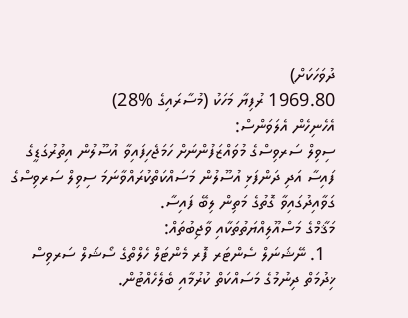ދުވަހަކަށް)
1969.80 ރުފިޔާ މަހަކު (މުސާރައިގެ %28)
އެހެނިހެން އެލަވަންސް:
ސިވިލް ސަރވިސްގެ މުވައްޒަފުންނަށް ހަމަޖެހިފައިވާ އުސޫލުން އިތުރުގަޑީގެ ފައިސާ އަދި ދަންފަޅި އުސޫލުން މަސައްކަތްކުރައްވާނަމަ ސިވިލް ސަރވިސްގެ ގަވާއިދުގައިވާ ގޮތުގެ މަތިން ލިބޭ ފައިސާ.
މަޤާމްގެ މަސްއޫލިއްޔަތުތަކާއި ވާޖިބުތައް:
  1. ނޭޝަނަލް ސެންޓަރ ފޮރ މެންޓަލް ހެލްތްގެ ސޯޝަލް ސަރވިސް ޚިދުމަތް ދިނުމުގެ މަސައްކަތް ކުރުމާއި ބެލެހެއްޓުން.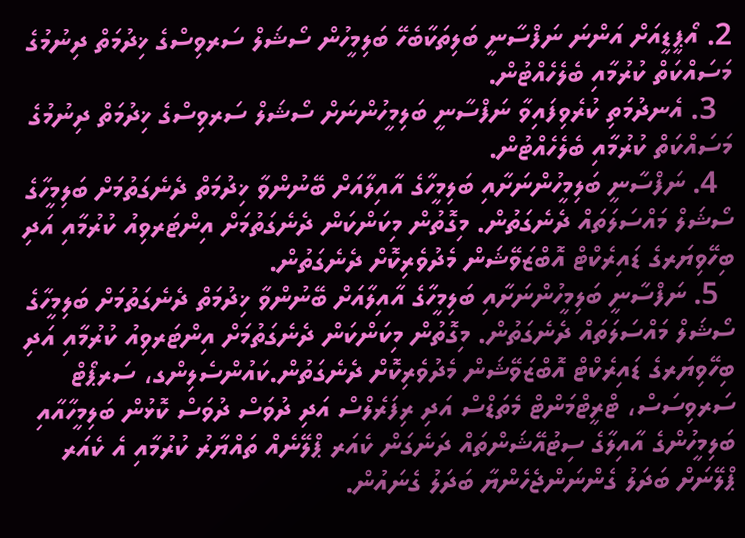2. އޯޕީޑީއަށް އަންނަ ނަފްސާނީ ބަލިތަކާބެހޭ ބަލިމީހުން ސޯޝަލް ސަރވިސްގެ ޚިދުމަތް ދިނުމުގެ މަސައްކަތް ކުރުމާއި ބެލެހެއްޓުން.
  3. އެނދުމަތި ކުރެވިފައިވާ ނަފްސާނީ ބަލިމީހުންނަށް ސޯޝަލް ސަރވިސްގެ ޚިދުމަތް ދިނުމުގެ މަސައްކަތް ކުރުމާއި ބެލެހެއްޓުން.
  4. ނަފްސާނީ ބަލިމީހުންނަށާއި ބަލިމީހާގެ އާއިލާއަށް ބޭނުންވާ ޚިދުމަތް ދެނެގަތުމަށް ބަލިމީހާގެ ސޯޝަލް މައްސަލަތައް ދެނެގަތުން. މިގޮތުން މިކަންކަން ދެނެގަތުމަށް އިންޓަރވިއު ކުރުމާއި އަދި ބިހޭވިޔަރގެ ޑައިރެކްޓް އޮބްޒަވޭޝަން މެދުވެރިކޮށް ދެނެގަތުން.
  5. ނަފްސާނީ ބަލިމީހުންނަށާއި ބަލިމީހާގެ އާއިލާއަށް ބޭނުންވާ ޚިދުމަތް ދެނެގަތުމަށް ބަލިމީހާގެ ސޯޝަލް މައްސަލަތައް ދެނެގަތުން. މިގޮތުން މިކަންކަން ދެނެގަތުމަށް އިންޓަރވިއު ކުރުމާއި އަދި ބިހޭވިޔަރގެ ޑައިރެކްޓް އޮބްޒަވޭޝަން މެދުވެރިކޮށް ދެނެގަތުން.ކައުންސެލިންގ، ސަރޕޯޓް ސަރވިސަސް، ޓްރީޓްމަންޓް މެތަޑްސް އަދި ރިފަރެލްސް އަދި ދުވަސް ދުވަސް ކޮޅުން ބަލިމީހާއާއި ބަލިމީހުންގެ އާއިލާގެ ސިޓުއޭޝަންތައް ދަނެގަން ކެއަރ ޕްލޭނެއް ތައްޔާރު ކުރުމާއި އެ ކެއަރ ޕްލޭނަށް ބަދަލު ގެންނަންޖެހެންޔާ ބަދަލު ގެނައުން.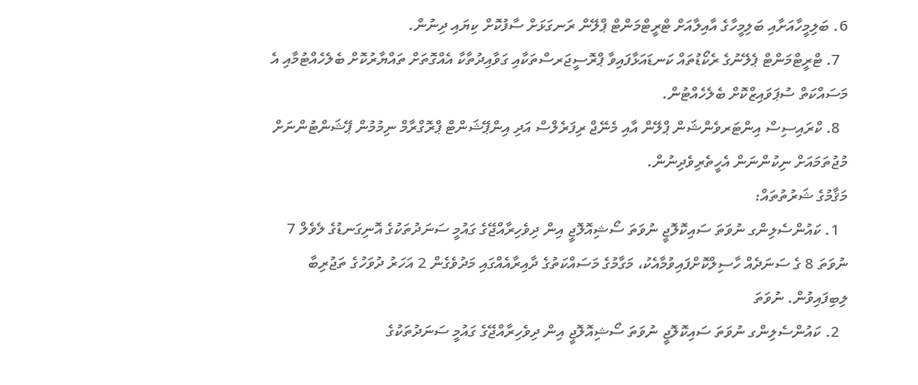6. ބަލިމީހާއަށާއި ބަލިމީހާގެ އާއިލާއަށް ޓްރީޓްމަންޓް ޕްލޭން ރަނގަޅަށް ސާފުކޮށް ކިޔައި ދިނުން.
  7. ޓްރީޓްމަންޓް ޕެލޭނުގެ ރެކޯޑުތައް ކަނޑައަޅާފައިވާ ޕްރޮސީޖަރސްތަކާއި ގަވާއިދުތާކާ އެއްގޮތަށް ތައްޔާރުކޮށް ބެލެހެއްޓުމާއި އެ މަސައްކަތް ސުޕަވައިޒްކޮށް ބެލެހެއްޓުން.
  8. ކްރައިސިސް އިންޓަރވެންޝަން ޕްލޭން އާއި މެނޭޖް ރިފަރެލްސް އަދި އިންޕޭޝަންޓް ޕްރޮގްރާމް ނިމުމުން ޕޭޝަންޓުންނަށް މުޖުތަމައަށް ނިކުންނަން އެހީތެރިވެދިނުން.
މަޤާމުގެ ޝަރުތުތައް:
  1. ކައުންސެލިންގ ނުވަތަ ސައިކޮލޮޖީ ނުވަތަ ސޯޝިއޮލޮޖީ އިން ދިވެހިރާއްޖޭގެ ގައުމީ ސަނަދުތަކުގެ އޮނިގަނޑުގެ ލެވެލް 7 ނުވަތަ 8 ގެ ސަނަދެއް ހާސިލްކޮށްފައިވުމާއެކު، މަގާމުގެ މަސައްކަތުގެ ދާއިރާއެއްގައި މަދުވެގެން 2 އަހަރު ދުވަހުގެ ތަޖުރިބާ ލިބިފައިވުން. ނުވަތަ
  2. ކައުންސެލިންގ ނުވަތަ ސައިކޮލޮޖީ ނުވަތަ ސޯޝިއޮލޮޖީ އިން ދިވެހިރާއްޖޭގެ ގައުމީ ސަނަދުތަކުގެ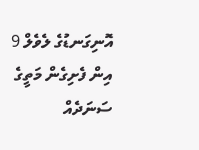އޮނިގަނޑުގެ ލެވެލް 9 އިން ފެށިގެން މަތީގެ ސަނަދެއް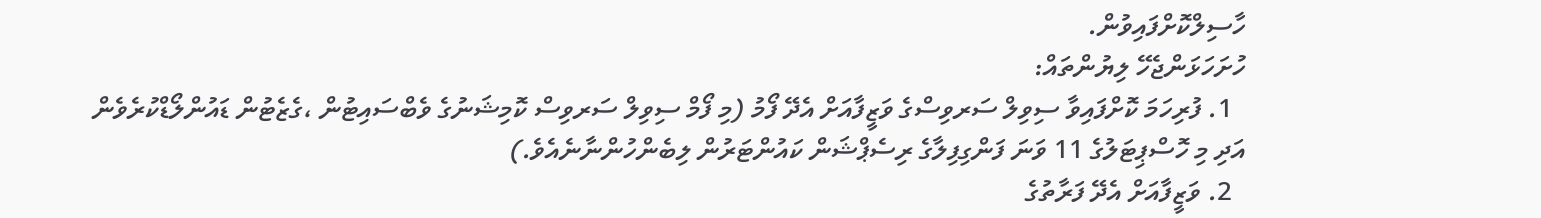ހާސިލްކޮށްފައިވުން.
ހުށަހަޅަންޖެހޭ ލިޔުންތައް:
  1. ފުރިހަމަ ކޮށްފައިވާ ސިވިލް ސަރވިސްގެ ވަޒީފާއަށް އެދޭ ފޯމު (މި ފޯމް ސިވިލް ސަރވިސް ކޮމިޝަނުގެ ވެބްސައިޓުން ،ގެޒެޓުން ޑައުންލޯޑްކުރެވެން އަދި މި ހޮސްޕިޓަލުގެ 11 ވަނަ ފަންގިފިލާގެ ރިސެޕްޝަން ކައުންޓަރުން ލިބެންހުންނާނެއެވެ.)
  2. ވަޒީފާއަށް އެދޭ ފަރާތުގެ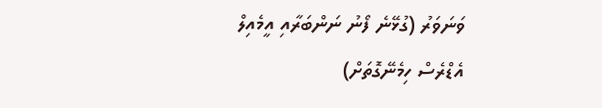ވަނަވަރު (ގުޅޭނެ ފޯނު ނަންބަރާއި އީމެއިލް އެޑްރެސް ހިމެނޭގޮތަށް)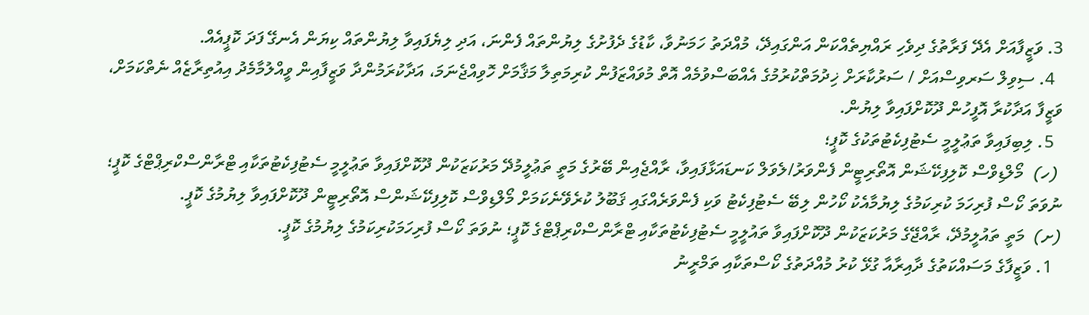3. ވަޒީފާއަށް އެދޭ ފަރާތުގެ ދިވެހި ރައްޔިތެއްކަން އަންގައިދޭ، މުއްދަތު ހަމަނުވާ، ކާޑުގެ ދެފުށުގެ ލިޔުންތައް ފެންނަ، އަދި ލިޔެފައިވާ ލިޔުންތައް ކިޔަން އެނގޭ ފަދަ ކޮޕީއެއް.
  4. ސިވިލް ސަރވިސްއަށް / ސަރުކާރަށް ޚިދުމަތްކުރުމުގެ އެއްބަސްވުމެއް އޮތް މުވައްޒަފުން ކުރިމަތިލާ މަޤާމަށް ހޮވިއްޖެނަމަ، އަދާކުރަމުންދާ ވަޒީފާއިން ވީއްލުމާމެދު އިއުތިރާޒެއް ނެތްކަމަށް، ވަޒީފާ އަދާކުރާ އޮފީހުން ދޫކޮށްފައިވާ ލިޔުން.
  5. ލިބިފައިވާ ތަޢުލީމީ ސެޓުފިކެޓުތަކުގެ ކޮޕީ؛
 (ހ)  މޯލްޑިވްސް ކޮލިފިކޭޝަން އޮތޯރިޓީން ފެންވަރު/ލެވަލް ކަނޑައަޅާފައިވާ، ރާއްޖެއިން ބޭރުގެ މަތީ ތަޢުލީމުދޭ މަރުކަޒަކުން ދޫކޮށްފައިވާ ތަޢުލީމީ ސެޓުފިކެޓުތަކާއި ޓްރާންސްކްރިޕްޓްގެ ކޮޕީ؛  ނުވަތަ ކޯސް ފުރިހަމަ ކުރިކަމުގެ ލިޔުމާއެކު ކޯހުން ލިބޭ ސެޓުފިކެޓު ވަކި ފެންވަރެއްގައި ޤަބޫލު ކުރެވޭނެކަމަށް މޯލްޑިވްސް ކޮލިފިކޭޝަންސް އޮތޯރިޓީން ދޫކޮށްފައިވާ ލިޔުމުގެ ކޮޕީ.
(ށ)  މަތީ ތައުލީމުދޭ، ރާއްޖޭގެ މަރުކަޒަކުން ދޫކޮށްފައިވާ ތައުލީމީ ސެޓުފިކެޓުތަކާއި ޓްރާންސްކްރިޕްޓްގެ ކޮޕީ؛ ނުވަތަ ކޯސް ފުރިހަމަކުރިކަމުގެ ލިޔުމުގެ ކޮޕީ.
  1. ވަޒީފާގެ މަސައްކަތުގެ ދާއިރާއާ ގުޅޭ ކުރު މުއްދަތުގެ ކޯސްތަކާއި ތަމްރީނު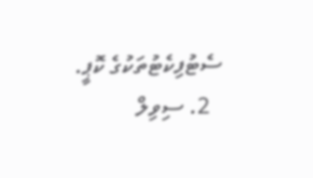ސެޓުފިކެޓުތަކުގެ ކޮޕީ.
  2. ސިވިލް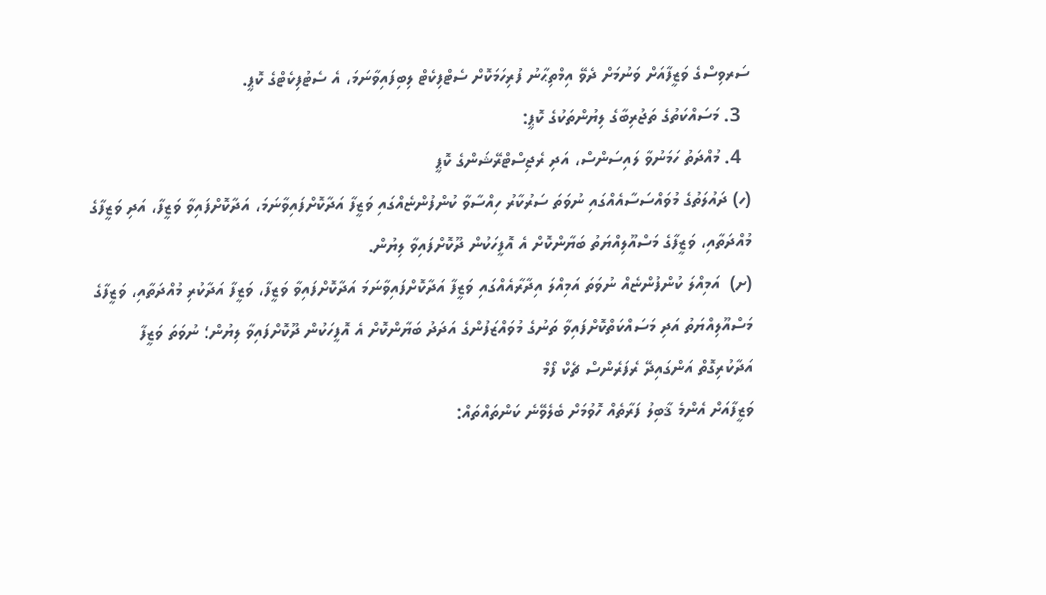ސަރވިސްގެ ވަޒީފާއަށް ވަނުމަށް ދެވޭ އިމްތިޙާނު ފުރިހަމަކޮށް ސެޓްފިކެޓް ލިބިފައިވާނަމަ، އެ ސެޓުފިކެޓްގެ ކޮޕީ.
  3. މަސައްކަތުގެ ތަޖުރިބާގެ ލިޔުންތަކުގެ ކޮޕީ:
  4. މުއްދަތު ހަމަނުވާ ލައިސަންސް، އަދި ރެޖިސްޓްރޭޝަންގެ ކޮޕީ
(ހ) ދައުލަތުގެ މުވައްސަސާއެއްގައި ނުވަތަ ސަރުކާރު ހިއްސާވާ ކުންފުންޏެއްގައި ވަޒީފާ އަދާކޮށްފައިވާނަމަ، އަދާކޮށްފައިވާ ވަޒީފާ، އަދި ވަޒީފާގެ މުއްދަތާއި، ވަޒީފާގެ މަސްއޫލިއްޔަތު ބަޔާންކޮށް އެ އޮފީހަކުން ދޫކޮށްފައިވާ ލިޔުން.
(ށ)  އަމިއްލަ ކުންފުންޏެއް ނުވަތަ އަމިއްލަ އިދާރާއެއްގައި ވަޒީފާ އަދާކޮށްފައިވާނަމަ އަދާކޮށްފައިވާ ވަޒީފާ، ވަޒީފާ އަދާކުރި މުއްދަތާއި، ވަޒީފާގެ މަސްއޫލިއްޔަތު އަދި މަސައްކަތްކޮށްފައިވާ ތަނުގެ މުވައްޒަފުންގެ އަދަދު ބަޔާންކޮށް އެ އޮފީހަކުން ދޫކޮށްފައިވާ ލިޔުން؛ ނުވަތަ ވަޒީފާ އަދާކުރިގޮތް އަންގައިދޭ ރެފަރެންސް ޗެކް ފޯމް
ވަޒީފާއަށް އެންމެ ޤާބިލު ފަރާތެއް ހޮވުމަށް ބެލެވޭނެ ކަންތައްތައް: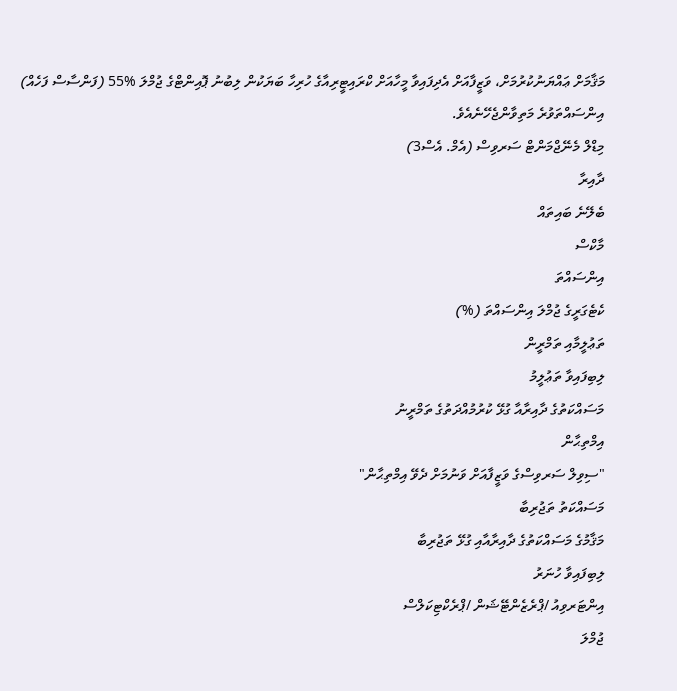މަޤާމަށް ޢައްޔަނުކުރުމަށް، ވަޒީފާއަށް އެދިފައިވާ މީހާއަށް ކްރައިޓީރިއާގެ ހުރިހާ ބަޔަކުން ލިބުނު ޕޮއިންޓްގެ ޖުމްލަ %55 (ފަންސާސް ފަހެއް) އިންސައްތަވުރެ މަތިވާންޖެހޭނެއެވެ.
މިޑްލް މެނޭޖްމަންޓް ސަރވިސް (އެމް. އެސް3)
ދާއިރާ
ބެލޭނެ ބައިތައް
މާކްސް
އިންސައްތަ
ކެޓެގަރީގެ ޖުމްލަ އިންސައްތަ (%)
ތަޢުލީމާއި ތަމްރީން
ލިބިފައިވާ ތަޢުލީމު
މަސައްކަތުގެ ދާއިރާއާ ގުޅޭ ކުރުމުއްދަތުގެ ތަމްރީނު
އިމްތިޙާން
"ސިވިލް ސަރވިސްގެ ވަޒީފާއަށް ވަނުމަށް ދެވޭ އިމްތިޙާން"
މަސައްކަތު ތަޖުރިބާ
މަޤާމުގެ މަސައްކަތުގެ ދާއިރާއާއި ގުޅޭ ތަޖުރިބާ
ލިބިފައިވާ ހުނަރު
އިންޓަރވިއު /ޕްރެޒެންޓޭޝަން /ޕްރެކްޓިކަލްސް
ޖުމްލަ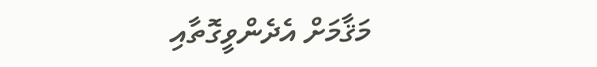މަޤާމަށް އެދެންވީގޮތާއި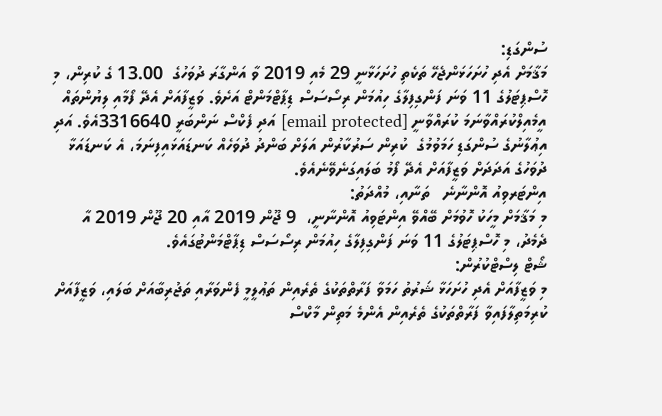ސުންގަޑި:
މަޤާމަށް އެދި ހުށަހަޅަންޖެހޭ ތަކެތި ހުށަހަޅާނީ 29 މެއި 2019 ވާ އަންގާރަ ދުވަހުގެ  13.00 ގެ ކުރިން، މި ހޮސްޕިޓަލުގެ 11 ވަނަ ފަންގިފިލާގެ ހިއުމަން ރިސޯސަސް ޑިޕާޓްމަންޓް އަށެވެ. ވަޒީފާއަށް އެދޭ ފޯމާއި ލިޔުންތައް އީމެއިލްކުރައްވާނަމަ ކުރައްވާނީ [email protected] އަދި ފެކްސް ނަންބަރީ 3316640އެވެ. އަދި އިޢުލާނުގެ ސުންގަޑި ހަމަވުމުގެ  ކުރިން ސަރުކާރުން އަލަށް ބަންދު ދުވަހެއް ކަނޑައަޅައިފިނަމަ، އެ ކަނޑައަޅާ ދުވަހުގެ އަދަދަށް ވަޒީފާއަށް އެދޭ ފޯމު ބަލައިގަނެވޭނެއެވެ.
އިންޓަރވިއު އޮންނާނެ   ތަނާއި، މުއްދަތު:
މި މަޤާމަށް މީހަކު ހޮވުމަށް ބޭއްވޭ އިންޓަވިއު އޮންނާނީ،  9 ޖޫން 2019 އާއި 20 ޖޫން 2019 އާ ދެމެދު، މި ހޮސްޕިޓަލުގެ 11 ވަނަ ފަންގިފިލާގެ ހިއުމަން ރިސޯސަސް ޑިޕާޓްމަންޓުގައެވެ.
ޝޯޓް ލިސްޓްކުރުން:
މި ވަޒީފާއަށް އެދި ހުށަހަޅާ ޝަރުތު ހަމަވާ ފަރާތްތަކުގެ ތެރެއިން ތަޢުލީމީ ފެންވަރާއި ތަޖުރިބާއަށް ބަލައި، ވަޒީފާއަށް ކުރިމަތިލާފައިވާ ފަރާތްތަކުގެ ތެރެއިން އެންމެ މަތިން މާކްސް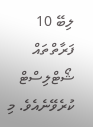ލިބޭ 10 ފަރާތްތައް ޝޯޓްލިސްޓް ކުރެވޭނެއެވެ. މި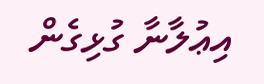އިޢުލާނާ ގުޅިގެން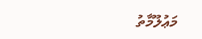މަޢުލޫމާތު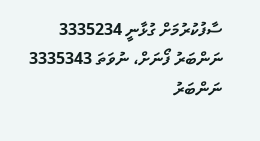ސާފުކުރުމަށް ގުޅާނީ 3335234 ނަންބަރު ފޯނަށް، ނުވަތަ 3335343 ނަންބަރު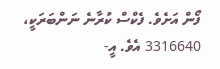ފޯން އަށެވެ. ފެކްސް ކުރާނެ ނަންބަރަކީ، 3316640 އެވެ. އީ-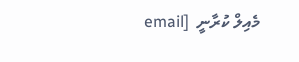މެއިލް ކުރާނީ  [email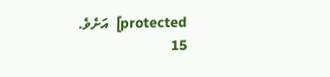protected]  އަށެވެ.
15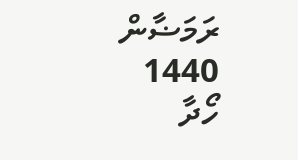ރަމަޟާން 1440
ހޯދާ